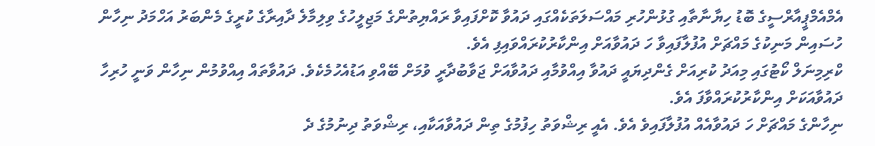އެމްއެމްޕީއާރްސީގެ ބޮޑު ހިޔާނާތާއި ގުޅުންހުރި މައްސަލަތަކެއްގައި ދައުވާ ކޮށްފައިވާ ރައްޔިތުންގެ މަޖިލީހުގެ ވިލިމާލެ ދާއިރާގެ ކުރީގެ މެންބަރު އަހްމަދު ނިހާން ހުސައިން މަނިކުގެ މައްޗަށް އުފުލާފައިވާ ހަ ދައުވާއަށް އިންކާރުކުރައްވައިފި އެވެ.
ކްރިމިނަލް ކޯޓުގައި މިއަދު ކުރިއަށް ގެންދިޔައީ ދައުވާ އިއްވުމާއި ދައުވާއަށް ޖަވާބުދާރީ ވުމަށް ބޭއްވި އަޑުއެހުމެކެވެ. ދައުވާތައް އިއްވުމުން ނިހާން ވަނީ ހުރިހާ ދައުވާއަކަށް އިންކާރުކުރައްވާފަ އެވެ.
ނިހާންގެ މައްޗަށް ހަ ދައުވާއެއް އުފުލާފައިވެ އެވެ. އެއީ ރިޝްވަތު ހިފުމުގެ ތިން ދައުވާއަކާއި، ރިޝްވަތު ދިނުމުގެ ދެ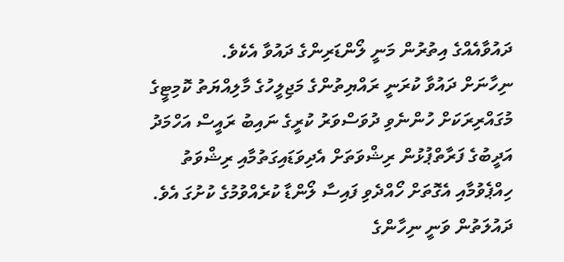ދައުވާއެއްގެ އިތުރުން މަނީ ލޯންޑަރިންގެ ދައުވާ އެކެވެ.
ނިހާނަށް ދައުވާ ކުރަނީ ރައްޔިތުންގެ މަޖިލީހުގެ މާލިއްޔަތު ކޮމިޓީގެ މުގައްރިރަކަށް ހުންނެވި ދުވަސްވަރު ކުރީގެ ނައިބު ރައީސް އަހްމަދު އަދީބުގެ ފަރާތްޕުޅުން ރިޝްވަތަށް އެދިވަޑައިގަތުމާއި ރިޝްވަތު ހިއްޕެވުމާއި އެގޮތަށް ހޯއްދެވި ފައިސާ ލޯންޑާ ކުރެއްވުމުގެ ކުށުގަ އެވެ.
ދައުލަތުން ވަނީ ނިހާންގެ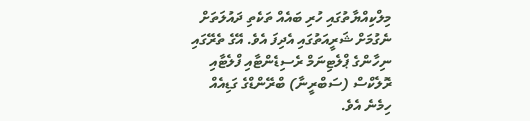މިލްކިއްޔާތުގައި ހުރި ބައެއް ތަކެތި ދައުލަތަށް ނެގުމަށް ޝަރީއަތުގައި އެދިފަ އެވެ. އޭގެ ތެރޭގައި ނިހާންގެ ޕްލެޓިނަމް ރެސިޑެންޓާއި ފްލެޓާއި ރޮލެކްސް (ސަބްރީނާ) ބްރޭންޑްގެ ގަޑިއެއް ހިމެނެ އެވެ.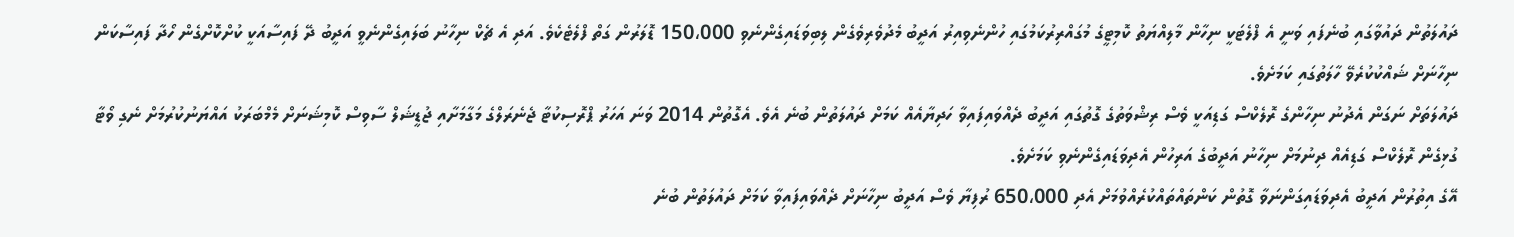ދައުލަތުން ދައުވާގައި ބުނެފައި ވަނީ އެ ފްލެޓަކީ ނިހާން މާލިއްޔަތު ކޮމިޓީގެ މުގައްރިރުކަމުގައި ހުންނެވިއިރު އަދީބު މެދުވެރިވެގެން ލިބިވަޑައިގެންނެވި 150،000 ޑޮލަރުން ގަތް ފްލެޓެކެވެ. އަދި އެ ޗެކް ނިހާނު ބަލައިގެންނެވީ އަދީބު ދޭ ފައިސާއަކީ ކުށްކޮށްގެން ހޯދާ ފައިސާކަން ނިހާނަށް ޝައްކުކުރެވޭ ހާލަތުގައި ކަމަށެވެ.
ދައުލަތަށް ނަގަން އެދުނު ނިހާންގެ ރޮލެކްސް ގަޑިއަކީ ވެސް ރިޝްވަތުގެ ގޮތުގައި އަދީބު ދެއްވައިފައިވާ ހަދިޔާއެއް ކަމަށް ދައުލަތުން ބުނެ އެވެ. އެގޮތުން 2014 ވަނަ އަހަރު ޕްރޮސިކުޓާ ޖެނެރަލްގެ މަގާމަށާއި ޖުޑީޝަލް ސާވިސް ކޮމިޝަނަށް މެމްބަރަކު އައްޔަނުކުރުމަށް ނެގި ވޯޓާ ގުޅިގެން ރޮލެކްސް ގަޑިއެއް ދިނުމަށް ނިހާނު އަދީބުގެ އަރިހުން އެދިވަޑައިގެންނެވި ކަމަށެވެ.
އޭގެ އިތުރުން އަދީބު އެދިވަޑައިގަންނަވާ ގޮތުން ކަންތައްތައްކުރެއްވުމަށް އެދި 650،000 ރުފިޔާ ވެސް އަދީބު ނިހާނަށް ދެއްވައިފައިވާ ކަމަށް ދައުލަތުން ބުނެ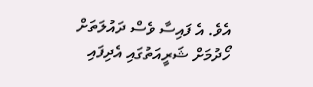އެވެ. އެ ފައިސާ ވެސް ދައުލަތަށް ހޯދުމަށް ޝަރީއަތުގައި އެދިފައި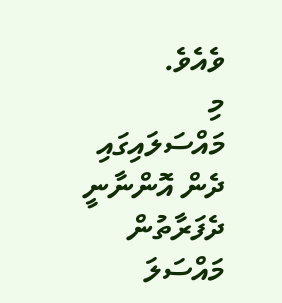ވެއެވެ.
މި މައްސަލައިގައި ދެން އޮންނާނީ ދެފަރާތުން މައްސަލަ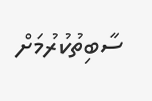ސާބިތުކުރުމަށް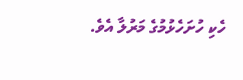ހެކި ހުށަހެޅުމުގެ މަރުލާ އެވެ.